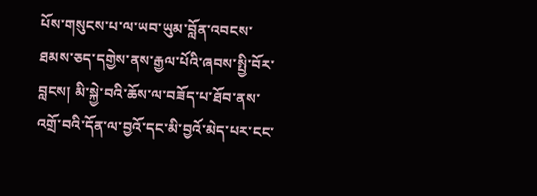པོས་གསུངས་པ་ལ་ཡབ་ཡུམ་བློན་འབངས་ཐམས་ཅད་དགྱེས་ནས་རྒྱལ་པོའི་ཞབས་སྤྱི་བོར་བླངས། མི་སྐྱེ་བའི་ཆོས་ལ་བཟོད་པ་ཐོབ་ནས་འགྲོ་བའི་དོན་ལ་བྱའོ་དང་མི་བྱའོ་མེད་པར་ངང་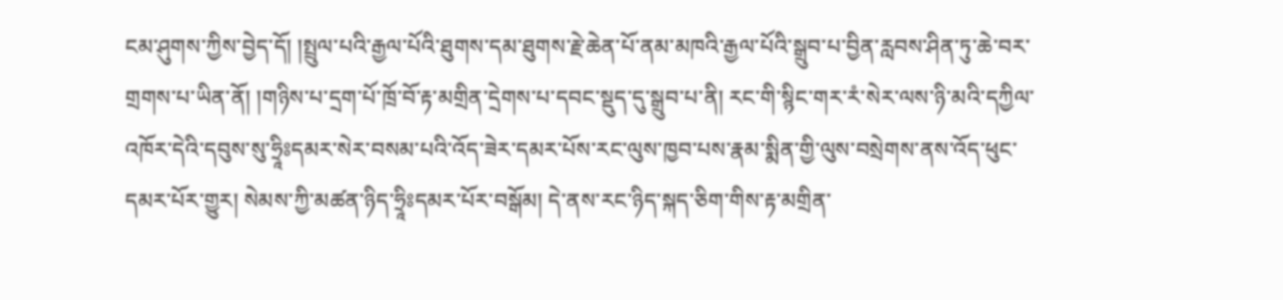ངམ་ཤུགས་ཀྱིས་བྱེད་དོ། །སྤྲུལ་པའི་རྒྱལ་པོའི་ཐུགས་དམ་ཐུགས་རྗེ་ཆེན་པོ་ནམ་མཁའི་རྒྱལ་པོའི་སྒྲུབ་པ་བྱིན་རླབས་ཤིན་ཏུ་ཆེ་བར་གྲགས་པ་ཡིན་ནོ། །གཉིས་པ་དྲག་པོ་ཁྲོ་བོ་རྟ་མགྲིན་དྲེགས་པ་དབང་སྡུད་དུ་སྒྲུབ་པ་ནི། རང་གི་སྙིང་གར་རཾ་སེར་ལས་ཉི་མའི་དཀྱིལ་འཁོར་དེའི་དབུས་སུ་ཧྲཱིཿདམར་སེར་བསམ་པའི་འོད་ཟེར་དམར་པོས་རང་ལུས་ཁྱབ་པས་རྣམ་སྨིན་གྱི་ལུས་བསྲེགས་ནས་འོད་ཕུང་དམར་པོར་གྱུར། སེམས་ཀྱི་མཚན་ཉིད་ཧྲཱིཿདམར་པོར་བསྒོམ། དེ་ནས་རང་ཉིད་སྐད་ཅིག་གིས་རྟ་མགྲིན་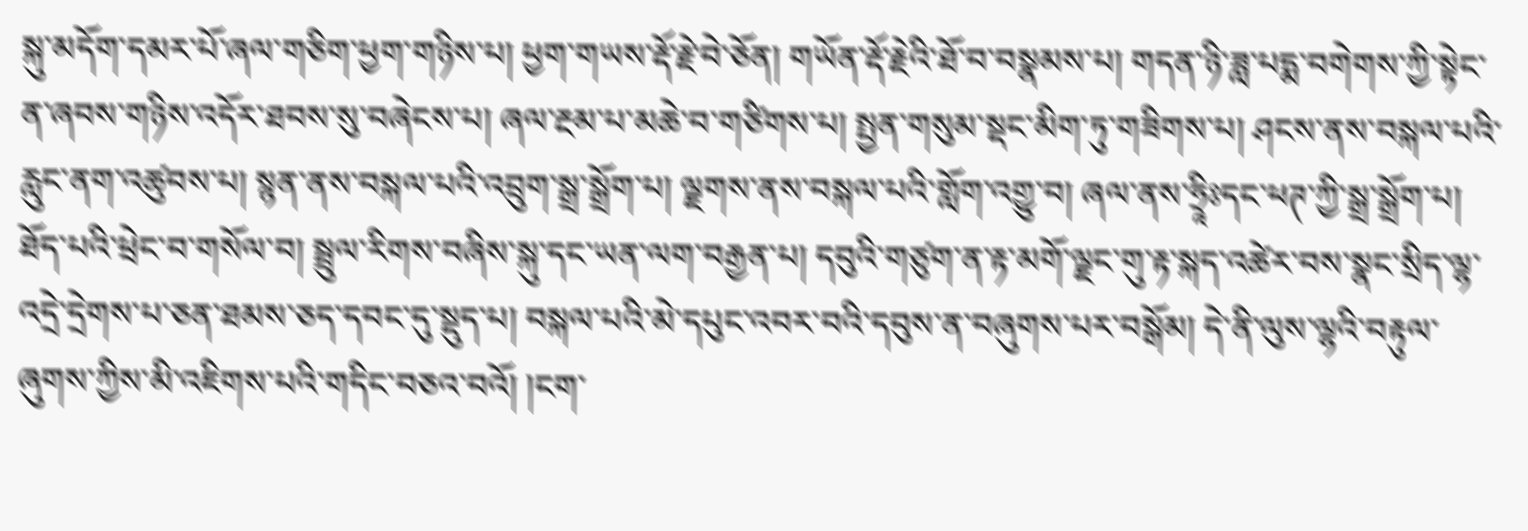སྐུ་མདོག་དམར་པོ་ཞལ་གཅིག་ཕྱག་གཉིས་པ། ཕྱག་གཡས་རྡོ་རྗེ་བེ་ཅོན། གཡོན་རྡོ་རྗེའི་ཐོ་བ་བསྣམས་པ། གདན་ཉི་ཟླ་པདྨ་བགེགས་ཀྱི་སྟེང་ན་ཞབས་གཉིས་འདོར་ཐབས་སུ་བཞེངས་པ། ཞལ་རྔམ་པ་མཆེ་བ་གཙིགས་པ། སྤྱན་གསུམ་སྡང་མིག་ཏུ་གཟིགས་པ། ཤངས་ནས་བསྐལ་པའི་རླུང་ནག་འཚུབས་པ། སྙན་ནས་བསྐལ་པའི་འབྲུག་སྒྲ་སྒྲོག་པ། ལྗགས་ནས་བསྐལ་པའི་གློག་འགྱུ་བ། ཞལ་ནས་ཧྲཱིཿདང་ཕཊ་ཀྱི་སྒྲ་སྒྲོག་པ། ཐོད་པའི་ཕྲེང་བ་གསོལ་བ། སྦྲུལ་རིགས་བཞིས་སྐུ་དང་ཡན་ལག་བརྒྱན་པ། དབུའི་གཙུག་ན་རྟ་མགོ་ལྗང་གུ་རྟ་སྐད་འཚེར་བས་སྣང་སྲིད་ལྷ་འདྲེ་དྲེགས་པ་ཅན་ཐམས་ཅད་དབང་དུ་སྡུད་པ། བསྐལ་པའི་མེ་དཔུང་འབར་བའི་དབུས་ན་བཞུགས་པར་བསྒོམ། དེ་ནི་ལུས་ལྷའི་བརྟུལ་ཞུགས་ཀྱིས་མི་འཇིགས་པའི་གདིང་བཅའ་བའོ། །ངག་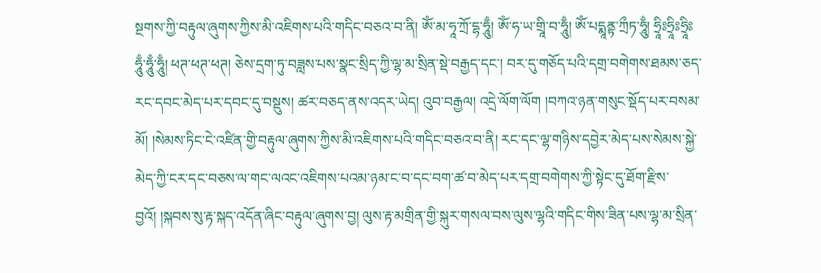སྔགས་ཀྱི་བརྟུལ་ཞུགས་ཀྱིས་མི་འཇིགས་པའི་གདིང་བཅའ་བ་ནི། ཨོཾ་མ་ཧཱ་ཀྲོ་དྷ་ཧཱུྃ། ཨོཾ་ཧ་ཡ་གྲཱི་བ་ཧཱུྃ། ཨོཾ་པདྨཱནྟ་ཀྲྀཏ་ཧཱུྃ། ཧྲཱིཿཧྲཱིཿཧྲཱིཿ ཧཱུྃ་ཧཱུྃ་ཧཱུྃ། ཕཊ་ཕཊ་ཕཊ། ཅེས་དྲག་ཏུ་བཟླས་པས་སྣང་སྲིད་ཀྱི་ལྷ་མ་སྲིན་སྡེ་བརྒྱད་དང་། བར་དུ་གཅོད་པའི་དགྲ་བགེགས་ཐམས་ཅད་རང་དབང་མེད་པར་དབང་དུ་བསྡུས། ཚར་བཅད་ནས་འདར་ཡེད། འུབ་བརྒྱལ། འདྲེ་ལོག་ལོག །བཀའ་ཉན་གསུང་སྡོད་པར་བསམ་མོ། །སེམས་ཏིང་ངེ་འཛིན་གྱི་བརྟུལ་ཞུགས་ཀྱིས་མི་འཇིགས་པའི་གདིང་བཅའ་བ་ནི། རང་དང་ལྷ་གཉིས་དབྱེར་མེད་པས་སེམས་སྐྱེ་མེད་ཀྱི་ངར་དང་བཅས་ལ་གང་ལའང་འཇིགས་པའམ་ཉམ་ང་བ་དང་བག་ཚ་བ་མེད་པར་དགྲ་བགེགས་ཀྱི་སྟེང་དུ་ཐོག་རྫིས་བྱའོ། །སྐབས་སུ་རྟ་སྐད་འདོན་ཞིང་བརྟུལ་ཞུགས་བྱ། ལུས་རྟ་མགྲིན་གྱི་སྐུར་གསལ་བས་ལུས་ལྷའི་གདིང་གིས་ཟིན་པས་ལྷ་མ་སྲིན་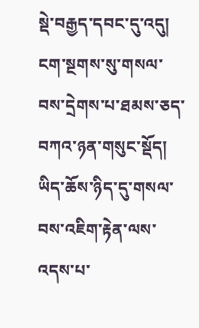སྡེ་བརྒྱད་དབང་དུ་འདུ། ངག་སྔགས་སུ་གསལ་བས་དྲེགས་པ་ཐམས་ཅད་བཀའ་ཉན་གསུང་སྡོད། ཡིད་ཆོས་ཉིད་དུ་གསལ་བས་འཇིག་རྟེན་ལས་འདས་པ་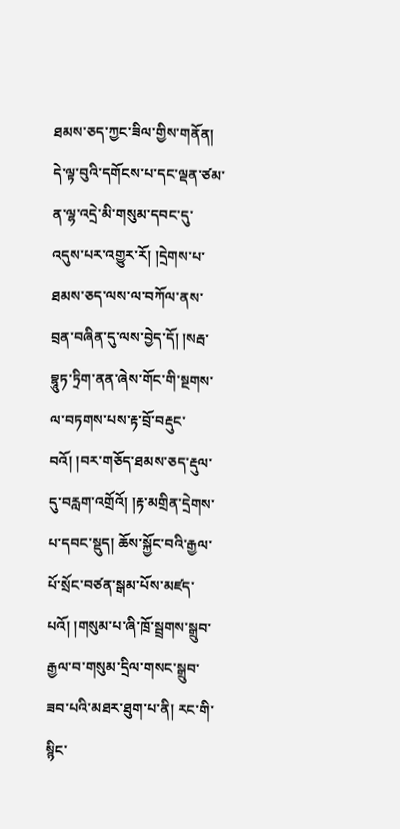ཐམས་ཅད་ཀྱང་ཟིལ་གྱིས་གནོན། དེ་ལྟ་བུའི་དགོངས་པ་དང་ལྡན་ཙམ་ན་ལྷ་འདྲེ་མི་གསུམ་དབང་དུ་འདུས་པར་འགྱུར་རོ། །དྲེགས་པ་ཐམས་ཅད་ལས་ལ་བཀོལ་ནས་བྲན་བཞིན་དུ་ལས་བྱེད་དོ། །སརྦ་བྷཱུཏ་ཏྲིག་ནན་ཞེས་གོང་གི་སྔགས་ལ་བཏགས་པས་རྟ་བྲོ་བརྡུང་བའོ། །བར་གཅོད་ཐམས་ཅད་རྡུལ་དུ་བརླག་འགྲོའོ། །རྟ་མགྲིན་དྲེགས་པ་དབང་སྡུད། ཆོས་སྐྱོང་བའི་རྒྱལ་པོ་སྲོང་བཙན་སྒམ་པོས་མཛད་པའོ། །གསུམ་པ་ཞི་ཁྲོ་སྦྲགས་སྒྲུབ་རྒྱལ་བ་གསུམ་དྲིལ་གསང་སྒྲུབ་ཟབ་པའི་མཐར་ཐུག་པ་ནི། རང་གི་སྙིང་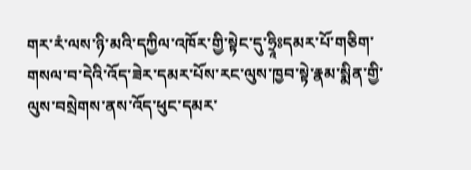གར་རཾ་ལས་ཉི་མའི་དཀྱིལ་འཁོར་གྱི་སྟེང་དུ་ཧྲཱིཿདམར་པོ་གཅིག་གསལ་བ་དེའི་འོད་ཟེར་དམར་པོས་རང་ལུས་ཁྱབ་སྟེ་རྣམ་སྨིན་གྱི་ལུས་བསྲེགས་ནས་འོད་ཕུང་དམར་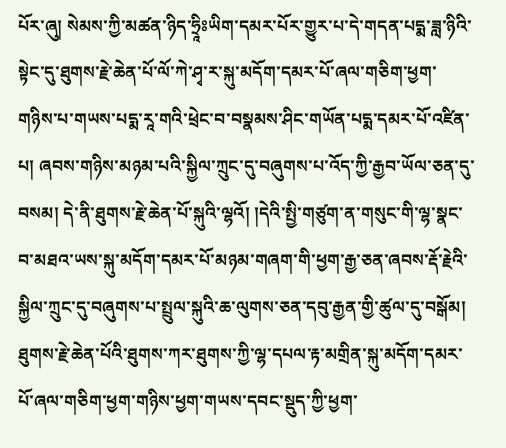པོར་ཞུ། སེམས་ཀྱི་མཚན་ཉིད་ཧྲཱིཿཡིག་དམར་པོར་གྱུར་པ་དེ་གདན་པདྨ་ཟླ་ཉིའི་སྟེང་དུ་ཐུགས་རྗེ་ཆེན་པོ་ལོ་ཀེ་ཤྭ་ར་སྐུ་མདོག་དམར་པོ་ཞལ་གཅིག་ཕྱག་གཉིས་པ་གཡས་པདྨ་རཱ་གའི་ཕྲེང་བ་བསྣམས་ཤིང་གཡོན་པདྨ་དམར་པོ་འཛིན་པ། ཞབས་གཉིས་མཉམ་པའི་སྐྱིལ་ཀྲུང་དུ་བཞུགས་པ་འོད་ཀྱི་རྒྱབ་ཡོལ་ཅན་དུ་བསམ། དེ་ནི་ཐུགས་རྗེ་ཆེན་པོ་སྐུའི་ལྷའོ། །དེའི་སྤྱི་གཙུག་ན་གསུང་གི་ལྷ་སྣང་བ་མཐའ་ཡས་སྐུ་མདོག་དམར་པོ་མཉམ་གཞག་གི་ཕྱག་རྒྱ་ཅན་ཞབས་རྡོ་རྗེའི་སྐྱིལ་ཀྲུང་དུ་བཞུགས་པ་སྤྲུལ་སྐུའི་ཆ་ལུགས་ཅན་དབུ་རྒྱན་གྱི་ཚུལ་དུ་བསྒོམ། ཐུགས་རྗེ་ཆེན་པོའི་ཐུགས་ཀར་ཐུགས་ཀྱི་ལྷ་དཔལ་རྟ་མགྲིན་སྐུ་མདོག་དམར་པོ་ཞལ་གཅིག་ཕྱག་གཉིས་ཕྱག་གཡས་དབང་སྡུད་ཀྱི་ཕྱག་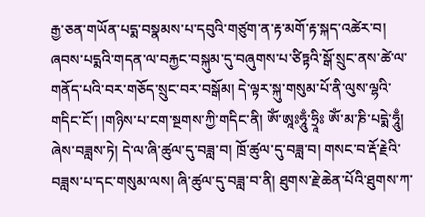རྒྱ་ཅན་གཡོན་པདྨ་བསྣམས་པ་དབུའི་གཙུག་ན་རྟ་མགོ་རྟ་སྐད་འཚེར་བ། ཞབས་པདྨའི་གདན་ལ་བརྐྱང་བསྐུམ་དུ་བཞུགས་པ་ཙིཏྟའི་སྒོ་སྲུང་ནས་ཚེ་ལ་གནོད་པའི་བར་གཅོད་སྲུང་བར་བསྒོམ། དེ་ལྟར་སྐུ་གསུམ་པོ་ནི་ལུས་ལྷའི་གདིང་ངོ་། །གཉིས་པ་ངག་སྔགས་ཀྱི་གདིང་ནི། ཨོཾ་ཨཱཿཧཱུྃ་ཧྲཱིཿ ཨོཾ་མ་ཎི་པདྨེ་ཧཱུྃ། ཞེས་བཟླས་ཏེ། དེ་ལ་ཞི་ཚུལ་དུ་བཟླ་བ། ཁྲོ་ཚུལ་དུ་བཟླ་བ། གསང་བ་རྡོ་རྗེའི་བཟླས་པ་དང་གསུམ་ལས། ཞི་ཚུལ་དུ་བཟླ་བ་ནི། ཐུགས་རྗེ་ཆེན་པོའི་ཐུགས་ཀ་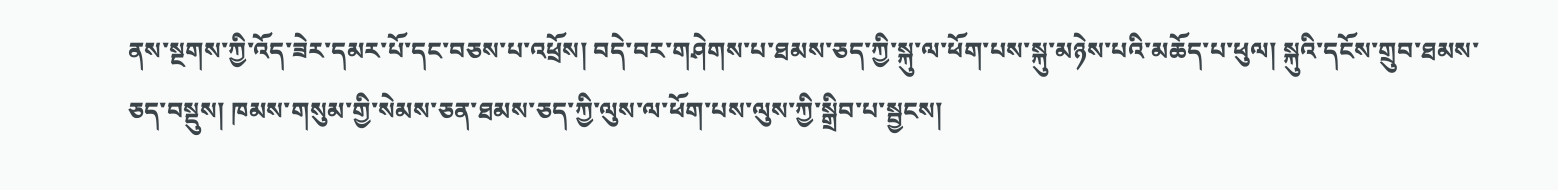ནས་སྔགས་ཀྱི་འོད་ཟེར་དམར་པོ་དང་བཅས་པ་འཕྲོས། བདེ་བར་གཤེགས་པ་ཐམས་ཅད་ཀྱི་སྐུ་ལ་ཕོག་པས་སྐུ་མཉེས་པའི་མཆོད་པ་ཕུལ། སྐུའི་དངོས་གྲུབ་ཐམས་ཅད་བསྡུས། ཁམས་གསུམ་གྱི་སེམས་ཅན་ཐམས་ཅད་ཀྱི་ལུས་ལ་ཕོག་པས་ལུས་ཀྱི་སྒྲིབ་པ་སྦྱངས།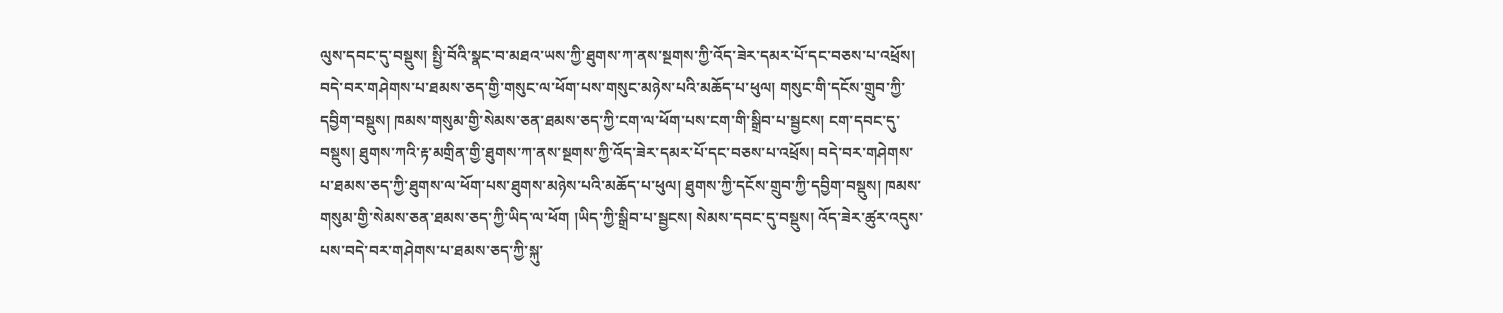ལུས་དབང་དུ་བསྡུས། སྤྱི་བོའི་སྣང་བ་མཐའ་ཡས་ཀྱི་ཐུགས་ཀ་ནས་སྔགས་ཀྱི་འོད་ཟེར་དམར་པོ་དང་བཅས་པ་འཕྲོས། བདེ་བར་གཤེགས་པ་ཐམས་ཅད་གྱི་གསུང་ལ་ཕོག་པས་གསུང་མཉེས་པའི་མཆོད་པ་ཕུལ། གསུང་གི་དངོས་གྲུབ་ཀྱི་དབྱིག་བསྡུས། ཁམས་གསུམ་གྱི་སེམས་ཅན་ཐམས་ཅད་ཀྱི་ངག་ལ་ཕོག་པས་ངག་གི་སྒྲིབ་པ་སྦྱངས། ངག་དབང་དུ་བསྡུས། ཐུགས་ཀའི་རྟ་མགྲིན་གྱི་ཐུགས་ཀ་ནས་སྔགས་ཀྱི་འོད་ཟེར་དམར་པོ་དང་བཅས་པ་འཕྲོས། བདེ་བར་གཤེགས་པ་ཐམས་ཅད་ཀྱི་ཐུགས་ལ་ཕོག་པས་ཐུགས་མཉེས་པའི་མཆོད་པ་ཕུལ། ཐུགས་ཀྱི་དངོས་གྲུབ་ཀྱི་དབྱིག་བསྡུས། ཁམས་གསུམ་གྱི་སེམས་ཅན་ཐམས་ཅད་ཀྱི་ཡིད་ལ་ཕོག །ཡིད་ཀྱི་སྒྲིབ་པ་སྦྱངས། སེམས་དབང་དུ་བསྡུས། འོད་ཟེར་ཚུར་འདུས་པས་བདེ་བར་གཤེགས་པ་ཐམས་ཅད་ཀྱི་སྐུ་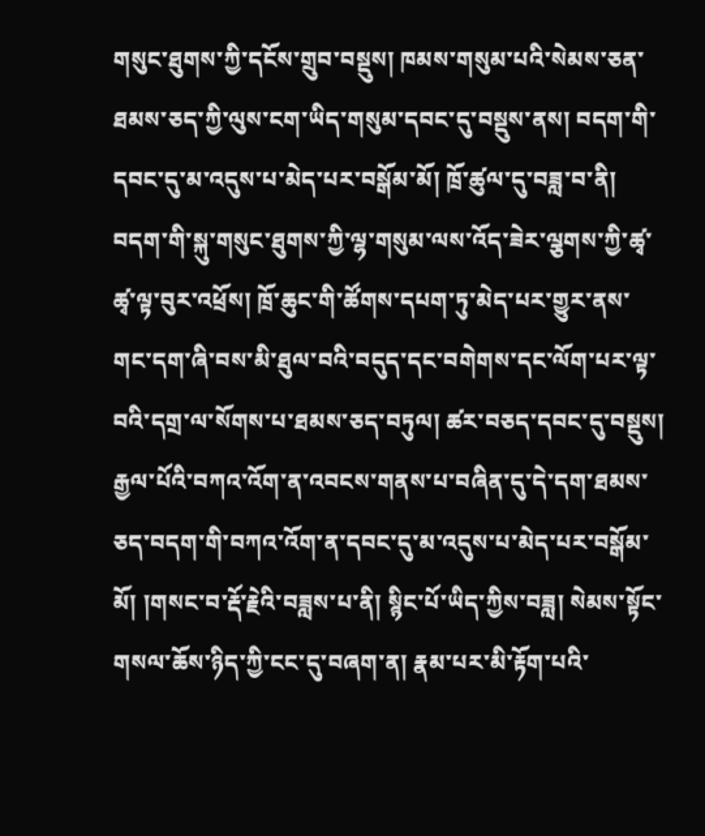གསུང་ཐུགས་ཀྱི་དངོས་གྲུབ་བསྡུས། ཁམས་གསུམ་པའི་སེམས་ཅན་ཐམས་ཅད་ཀྱི་ལུས་ངག་ཡིད་གསུམ་དབང་དུ་བསྡུས་ནས། བདག་གི་དབང་དུ་མ་འདུས་པ་མེད་པར་བསྒོམ་མོ། ཁྲོ་ཚུལ་དུ་བཟླ་བ་ནི། བདག་གི་སྐུ་གསུང་ཐུགས་ཀྱི་ལྷ་གསུམ་ལས་འོད་ཟེར་ལྕགས་ཀྱི་ཚྭ་ཚྭ་ལྟ་བུར་འཕྲོས། ཁྲོ་ཆུང་གི་ཚོགས་དཔག་ཏུ་མེད་པར་གྱུར་ནས་གང་དག་ཞི་བས་མི་ཐུལ་བའི་བདུད་དང་བགེགས་དང་ལོག་པར་ལྟ་བའི་དགྲ་ལ་སོགས་པ་ཐམས་ཅད་བཏུལ། ཚར་བཅད་དབང་དུ་བསྡུས། རྒྱལ་པོའི་བཀའ་འོག་ན་འབངས་གནས་པ་བཞིན་དུ་དེ་དག་ཐམས་ཅད་བདག་གི་བཀའ་འོག་ན་དབང་དུ་མ་འདུས་པ་མེད་པར་བསྒོམ་མོ། །གསང་བ་རྡོ་རྗེའི་བཟླས་པ་ནི། སྙིང་པོ་ཡིད་ཀྱིས་བཟླ། སེམས་སྟོང་གསལ་ཆོས་ཉིད་ཀྱི་ངང་དུ་བཞག་ན། རྣམ་པར་མི་རྟོག་པའི་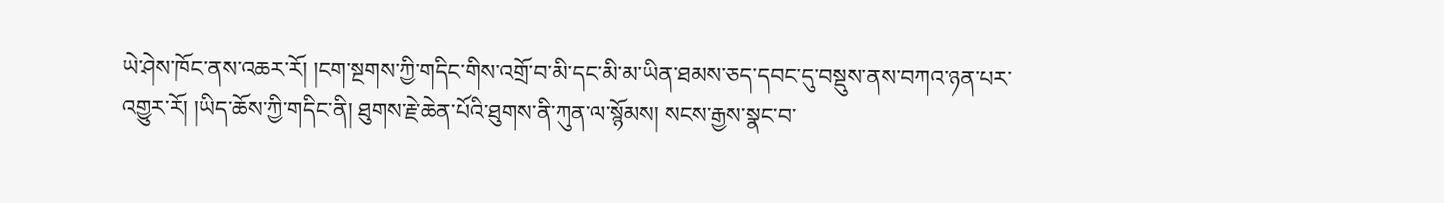ཡེ་ཤེས་ཁོང་ནས་འཆར་རོ། །ངག་སྔགས་ཀྱི་གདིང་གིས་འགྲོ་བ་མི་དང་མི་མ་ཡིན་ཐམས་ཅད་དབང་དུ་བསྡུས་ནས་བཀའ་ཉན་པར་འགྱུར་རོ། །ཡིད་ཆོས་ཀྱི་གདིང་ནི། ཐུགས་རྗེ་ཆེན་པོའི་ཐུགས་ནི་ཀུན་ལ་སྙོམས། སངས་རྒྱས་སྣང་བ་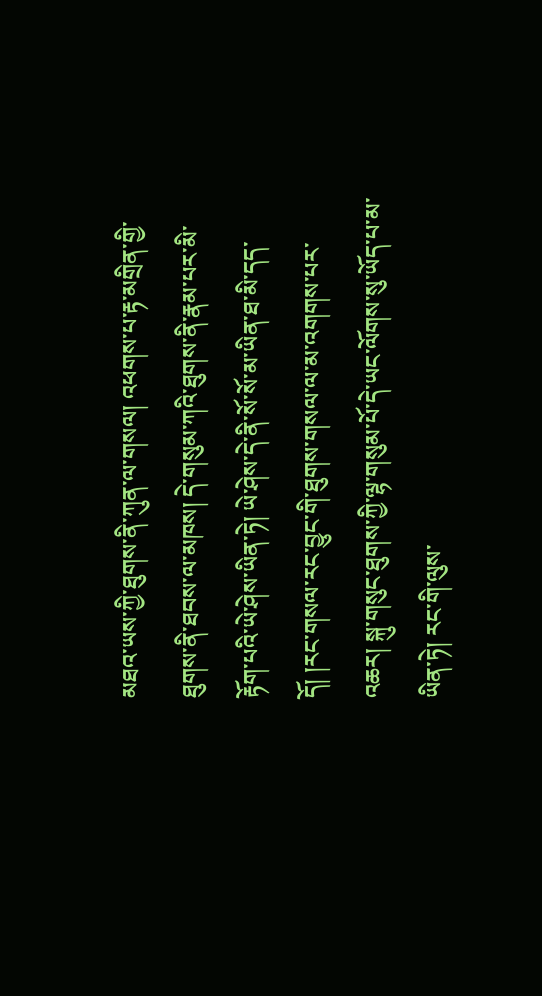མཐའ་ཡས་ཀྱི་ཐུགས་ནི་ཀུན་ལ་གསལ། འཕགས་པ་རྟ་མགྲིན་གྱི་ཐུགས་ནི་ཐབས་ལ་མཁས། དེ་གསུམ་ཀའི་ཐུགས་ནི་རྣམ་པར་མི་རྟོག་པའི་ཡེ་ཤེས་ཡིན་ཏེ། ཡེ་ཤེས་དེ་ནི་སོ་སོ་མ་ཡིན་ཐ་མི་དད་དོ། །རང་གསལ་རང་བྱུང་གི་ཐུགས་གསལ་ལ་མ་འགགས་པར་འཆར། སྐུ་གསུང་ཐུགས་ཀྱི་ལྷ་གསུམ་པོ་དེ་ཡང་ལོགས་སུ་ཡོད་པ་མ་ཡིན་ཏེ། རང་གི་ལུས་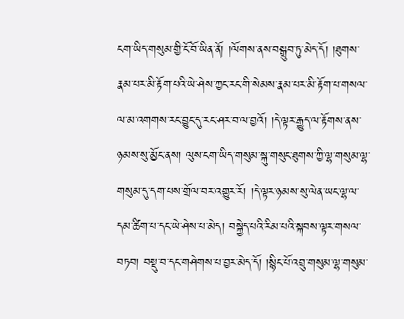ངག་ཡིད་གསུམ་གྱི་ངོ་བོ་ཡིན་ནོ། །ལོགས་ནས་བསྒྲུབ་ཏུ་མེད་དོ། །ཐུགས་རྣམ་པར་མི་རྟོག་པའི་ཡེ་ཤེས་ཀྱང་རང་གི་སེམས་རྣམ་པར་མི་རྟོག་པ་གསལ་ལ་མ་འགགས་རང་བྱུང་དུ་རང་ཤར་བ་ལ་བྱའོ། །དེ་ལྟར་རྒྱུད་ལ་རྟོགས་ནས་ཉམས་སུ་མྱོང་ནས། ལུས་ངག་ཡིད་གསུམ་སྐུ་གསུང་ཐུགས་ཀྱི་ལྷ་གསུམ་ལྷ་གསུམ་དུ་དག་པས་གྲོལ་བར་འགྱུར་རོ། །དེ་ལྟར་ཉམས་སུ་ལེན་ཡང་ལྷ་ལ་དམ་ཚིག་པ་དང་ཡེ་ཤེས་པ་མེད། བསྐྱེད་པའི་རིམ་པའི་སྐབས་ལྟར་གསལ་བཏབ། བསྡུ་བ་དང་གཤེགས་པ་བྱར་མེད་དོ། །སྙིང་པོ་འབྲུ་གསུམ་ལྷ་གསུམ་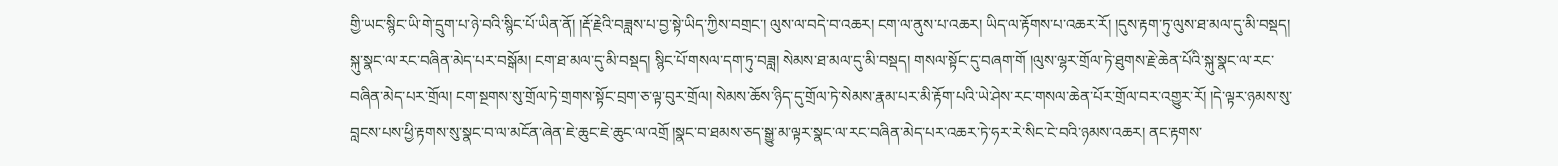གྱི་ཡང་སྙིང་ཡི་གེ་དྲུག་པ་ཉེ་བའི་སྙིང་པོ་ཡིན་ནོ། །རྡོ་རྗེའི་བཟླས་པ་བྱ་སྟེ་ཡིད་ཀྱིས་བགྲང་། ལུས་ལ་བདེ་བ་འཆར། ངག་ལ་ནུས་པ་འཆར། ཡིད་ལ་རྟོགས་པ་འཆར་རོ། །དུས་རྟག་ཏུ་ལུས་ཐ་མལ་དུ་མི་བསྡད། སྐུ་སྣང་ལ་རང་བཞིན་མེད་པར་བསྒོམ། ངག་ཐ་མལ་དུ་མི་བསྡད། སྙིང་པོ་གསལ་དག་ཏུ་བཟླ། སེམས་ཐ་མལ་དུ་མི་བསྡད། གསལ་སྟོང་དུ་བཞག་གོ །ལུས་ལྷར་གྲོལ་ཏེ་ཐུགས་རྗེ་ཆེན་པོའི་སྐུ་སྣང་ལ་རང་བཞིན་མེད་པར་གྲོལ། ངག་སྔགས་སུ་གྲོལ་ཏེ་གྲགས་སྟོང་བྲག་ཅ་ལྟ་བུར་གྲོལ། སེམས་ཆོས་ཉིད་དུ་གྲོལ་ཏེ་སེམས་རྣམ་པར་མི་རྟོག་པའི་ཡེ་ཤེས་རང་གསལ་ཆེན་པོར་གྲོལ་བར་འགྱུར་རོ། །དེ་ལྟར་ཉམས་སུ་བླངས་པས་ཕྱི་རྟགས་སུ་སྣང་བ་ལ་མངོན་ཞེན་ཇེ་ཆུང་ཇེ་ཆུང་ལ་འགྲོ །སྣང་བ་ཐམས་ཅད་སྒྱུ་མ་ལྟར་སྣང་ལ་རང་བཞིན་མེད་པར་འཆར་ཏེ་ཧར་རེ་སིང་ངེ་བའི་ཉམས་འཆར། ནང་རྟགས་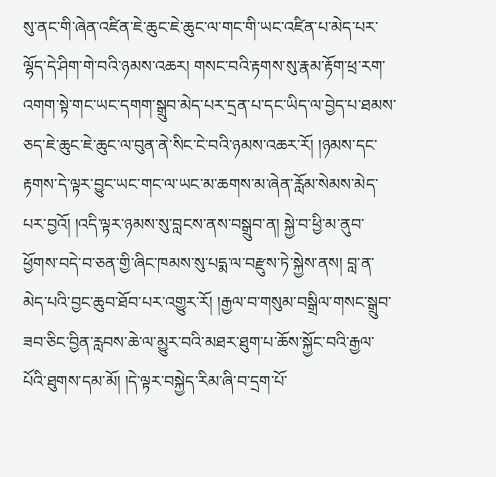སུ་ནང་གི་ཞེན་འཛིན་ཇེ་ཆུང་ཇེ་ཆུང་ལ་གང་གི་ཡང་འཛིན་པ་མེད་པར་ལྷོད་དེ་ཤིག་གེ་བའི་ཉམས་འཆར། གསང་བའི་རྟགས་སུ་རྣམ་རྟོག་ཕྲ་རག་འགག་སྟེ་གང་ཡང་དགག་སྒྲུབ་མེད་པར་དྲན་པ་དང་ཡིད་ལ་བྱེད་པ་ཐམས་ཅད་ཇེ་ཆུང་ཇེ་ཆུང་ལ་བུན་ནེ་སིང་ངེ་བའི་ཉམས་འཆར་རོ། །ཉམས་དང་རྟགས་དེ་ལྟར་བྱུང་ཡང་གང་ལ་ཡང་མ་ཆགས་མ་ཞེན་རློམ་སེམས་མེད་པར་བྱའོ། །འདི་ལྟར་ཉམས་སུ་བླངས་ནས་བསྒྲུབ་ན། སྐྱེ་བ་ཕྱི་མ་ནུབ་ཕྱོགས་བདེ་བ་ཅན་གྱི་ཞིང་ཁམས་སུ་པདྨ་ལ་བརྫུས་ཏེ་སྐྱེས་ནས། བླ་ན་མེད་པའི་བྱང་ཆུབ་ཐོབ་པར་འགྱུར་རོ། །རྒྱལ་བ་གསུམ་བསྒྲིལ་གསང་སྒྲུབ་ཟབ་ཅིང་བྱིན་རླབས་ཆེ་ལ་མྱུར་བའི་མཐར་ཐུག་པ་ཆོས་སྐྱོང་བའི་རྒྱལ་པོའི་ཐུགས་དམ་མོ། །དེ་ལྟར་བསྐྱེད་རིམ་ཞི་བ་དྲག་པོ་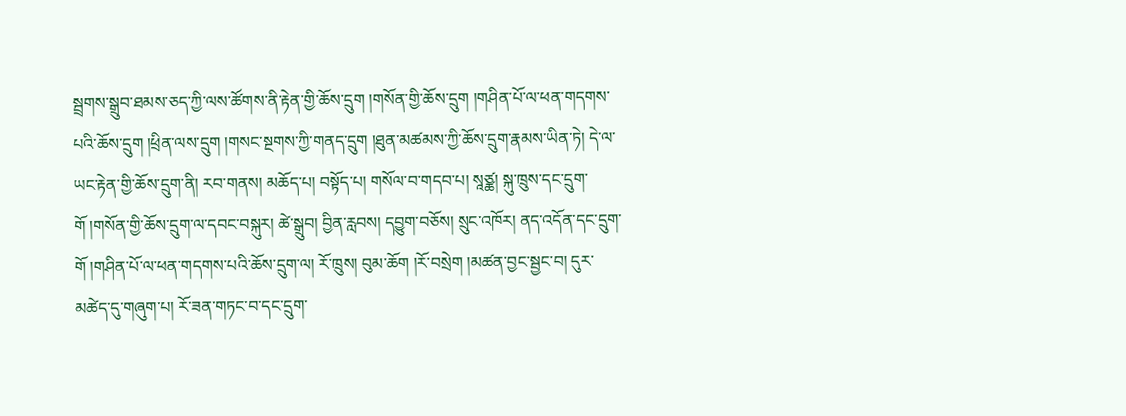སྦྲགས་སྒྲུབ་ཐམས་ཅད་ཀྱི་ལས་ཚོགས་ནི་རྟེན་གྱི་ཆོས་དྲུག །གསོན་གྱི་ཆོས་དྲུག །གཤིན་པོ་ལ་ཕན་གདགས་པའི་ཆོས་དྲུག །ཕྲིན་ལས་དྲུག །གསང་སྔགས་ཀྱི་གནད་དྲུག །ཐུན་མཚམས་ཀྱི་ཆོས་དྲུག་རྣམས་ཡིན་ཏེ། དེ་ལ་ཡང་རྟེན་གྱི་ཆོས་དྲུག་ནི། རབ་གནས། མཆོད་པ། བསྟོད་པ། གསོལ་བ་གདབ་པ། སཱཙྪ། སྐུ་ཁྲུས་དང་དྲུག་གོ །གསོན་གྱི་ཆོས་དྲུག་ལ་དབང་བསྐུར། ཚེ་སྒྲུབ། བྱིན་རླབས། དབྱུག་བཅོས། སྲུང་འཁོར། ནད་འདོན་དང་དྲུག་གོ །གཤིན་པོ་ལ་ཕན་གདགས་པའི་ཆོས་དྲུག་ལ། རོ་ཁྲུས། བུམ་ཆོག །རོ་བསྲེག །མཚན་བྱང་སྦྱང་བ། དུར་མཚེད་དུ་གཞུག་པ། རོ་ཟན་གཏང་བ་དང་དྲུག་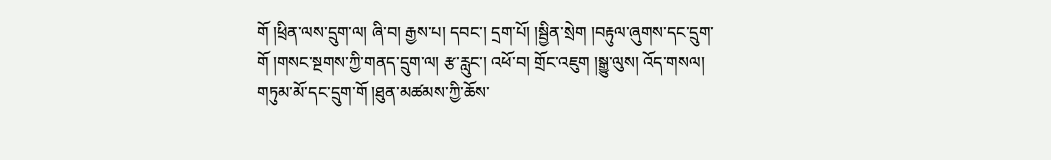གོ །ཕྲིན་ལས་དྲུག་ལ། ཞི་བ། རྒྱས་པ། དབང་། དྲག་པོ། །སྦྱིན་སྲེག །བརྟུལ་ཞུགས་དང་དྲུག་གོ །གསང་སྔགས་ཀྱི་གནད་དྲུག་ལ། རྩ་རླུང་། འཕོ་བ། གྲོང་འཇུག །སྒྱུ་ལུས། འོད་གསལ། གཏུམ་མོ་དང་དྲུག་གོ །ཐུན་མཚམས་ཀྱི་ཆོས་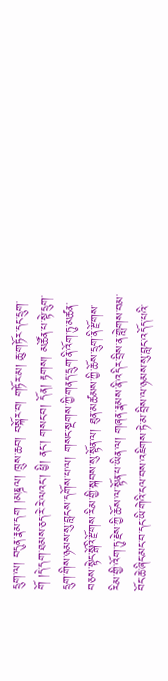དྲུག་ལ། བདུན་རྣམ་དག །མཎྜལ། ཁྲུས་ཆབ། བསྐོར་བ། གཏོར་མ། ཆུ་གཏོར་དང་དྲུག་གོ །དེ་དག་ཐམས་ཅད་རེ་རེ་ལའང་། ཕྱི། ནང་། གསང་བ། དོན། རྟགས། མཚོན་པ་སྟེ་དྲུག་དྲུག་གིས་ཉམས་སུ་བླངས་དགོས་པ་ལ། གསང་སྔགས་ཀྱི་གནད་དྲུག་ནི་འོག་ཏུ་མཚན་བཅས་སྟེང་སྒོའི་རྫོགས་རིམ་གྱི་སྐབས་སུ་སྟོན་ལ། ཐུན་མཚམས་ཀྱི་ཆོས་དྲུག་ནི་རྫོགས་རིམ་གྱི་འོག་ཏུ་རྗེས་ཀྱི་ཆོས་ལ་སྟོན་པ་ཡིན་ལ། གཞན་རྣམས་ནི་འདིར་བྲིས་ན་གླེགས་བམ་བོང་ཆེ་ཞིང་མང་བ་དང་ཡི་གེའི་ངལ་བས་འཇིགས་ཏེ་མ་བྲིས་ལ་ཉམས་སུ་བླང་འདོད་པའི་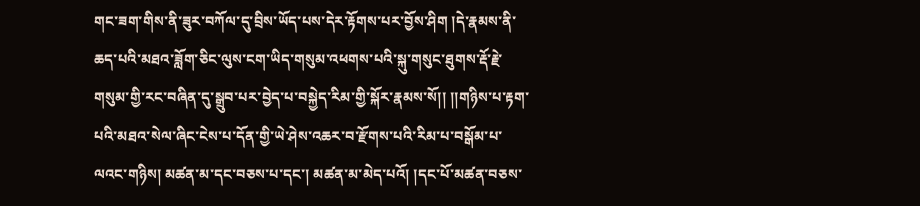གང་ཟག་གིས་ནི་ཟུར་བཀོལ་དུ་བྲིས་ཡོད་པས་དེར་རྟོགས་པར་བྱོས་ཤིག །དེ་རྣམས་ནི་ཆད་པའི་མཐའ་ཟློག་ཅིང་ལུས་ངག་ཡིད་གསུམ་འཕགས་པའི་སྐུ་གསུང་ཐུགས་རྡོ་རྗེ་གསུམ་གྱི་རང་བཞིན་དུ་སྒྲུབ་པར་བྱེད་པ་བསྐྱེད་རིམ་གྱི་སྐོར་རྣམས་སོ།། །།གཉིས་པ་རྟག་པའི་མཐའ་སེལ་ཞིང་ངེས་པ་དོན་གྱི་ཡེ་ཤེས་འཆར་བ་རྫོགས་པའི་རིམ་པ་བསྒོམ་པ་ལའང་གཉིས། མཚན་མ་དང་བཅས་པ་དང་། མཚན་མ་མེད་པའོ། །དང་པོ་མཚན་བཅས་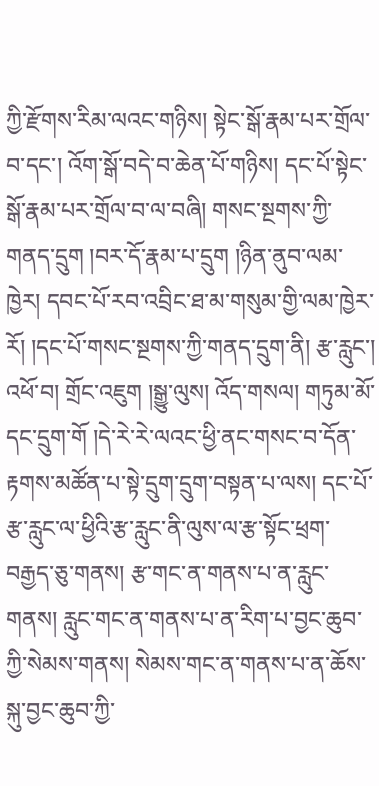ཀྱི་རྫོགས་རིམ་ལའང་གཉིས། སྟེང་སྒོ་རྣམ་པར་གྲོལ་བ་དང་། འོག་སྒོ་བདེ་བ་ཆེན་པོ་གཉིས། དང་པོ་སྟེང་སྒོ་རྣམ་པར་གྲོལ་བ་ལ་བཞི། གསང་སྔགས་ཀྱི་གནད་དྲུག །བར་དོ་རྣམ་པ་དྲུག །ཉིན་ནུབ་ལམ་ཁྱེར། དབང་པོ་རབ་འབྲིང་ཐ་མ་གསུམ་གྱི་ལམ་ཁྱེར་རོ། །དང་པོ་གསང་སྔགས་ཀྱི་གནད་དྲུག་ནི། རྩ་རླུང་། འཕོ་བ། གྲོང་འཇུག །སྒྱུ་ལུས། འོད་གསལ། གཏུམ་མོ་དང་དྲུག་གོ །དེ་རེ་རེ་ལའང་ཕྱི་ནང་གསང་བ་དོན་རྟགས་མཚོན་པ་སྟེ་དྲུག་དྲུག་བསྟན་པ་ལས། དང་པོ་རྩ་རླུང་ལ་ཕྱིའི་རྩ་རླུང་ནི་ལུས་ལ་རྩ་སྟོང་ཕྲག་བརྒྱད་ཅུ་གནས། རྩ་གང་ན་གནས་པ་ན་རླུང་གནས། རླུང་གང་ན་གནས་པ་ན་རིག་པ་བྱང་ཆུབ་ཀྱི་སེམས་གནས། སེམས་གང་ན་གནས་པ་ན་ཆོས་སྐུ་བྱང་ཆུབ་ཀྱི་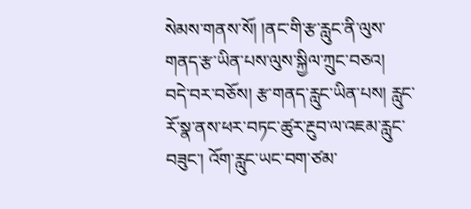སེམས་གནས་སོ། །ནང་གི་རྩ་རླུང་ནི་ལུས་གནད་རྩ་ཡིན་པས་ལུས་སྐྱིལ་ཀྲུང་བཅའ། བདེ་བར་བཅོས། རྩ་གནད་རླུང་ཡིན་པས། རླུང་རོ་སྣ་ནས་ཕར་བཏང་ཚུར་རྔུབ་ལ་འཇམ་རླུང་བཟུང་། འོག་རླུང་ཡང་བག་ཙམ་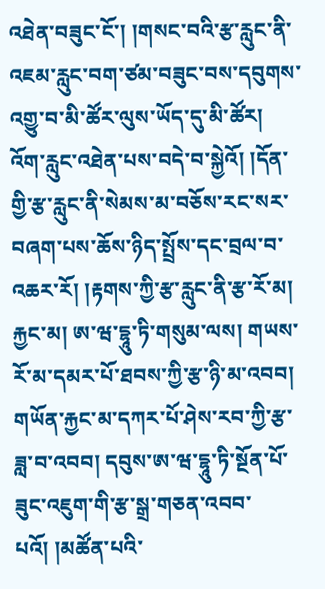འཐེན་བཟུང་ངོ་། །གསང་བའི་རྩ་རླུང་ནི་འཇམ་རླུང་བག་ཙམ་བཟུང་བས་དབུགས་འགྱུ་བ་མི་ཚོར་ལུས་ཡོད་དུ་མི་ཚོར། འོག་རླུང་འཐེན་པས་བདེ་བ་སྐྱེའོ། །དོན་གྱི་རྩ་རླུང་ནི་སེམས་མ་བཅོས་རང་སར་བཞག་པས་ཆོས་ཉིད་སྤྲོས་དང་བྲལ་བ་འཆར་རོ། །རྟགས་ཀྱི་རྩ་རླུང་ནི་རྩ་རོ་མ། རྐྱང་མ། ཨ་ཝ་དྷཱུ་ཏི་གསུམ་ལས། གཡས་རོ་མ་དམར་པོ་ཐབས་ཀྱི་རྩ་ཉི་མ་འབབ། གཡོན་རྐྱང་མ་དཀར་པོ་ཤེས་རབ་ཀྱི་རྩ་ཟླ་བ་འབབ། དབུས་ཨ་ཝ་དྷཱུ་ཏི་སྔོན་པོ་ཟུང་འཇུག་གི་རྩ་སྒྲ་གཅན་འབབ་པའོ། །མཚོན་པའི་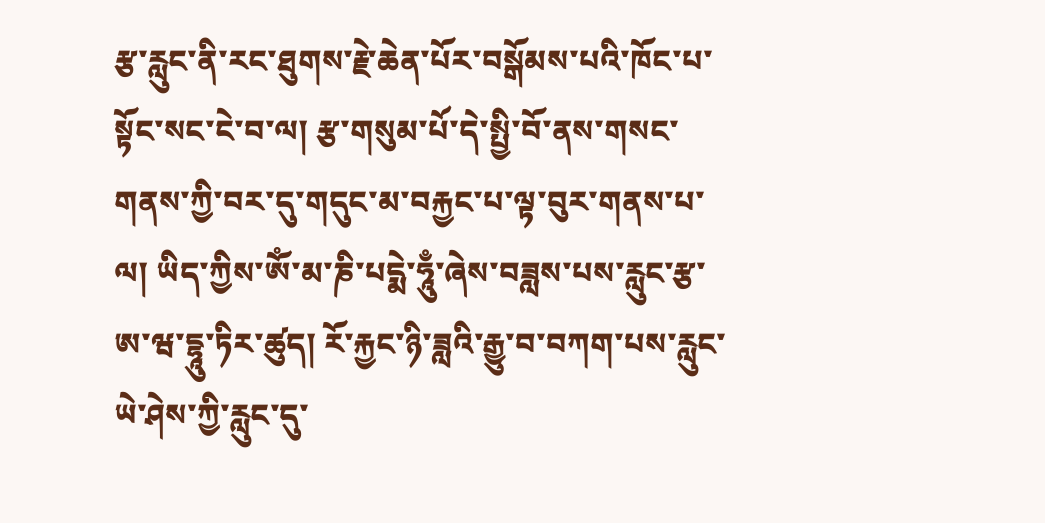རྩ་རླུང་ནི་རང་ཐུགས་རྗེ་ཆེན་པོར་བསྒོམས་པའི་ཁོང་པ་སྟོང་སང་ངེ་བ་ལ། རྩ་གསུམ་པོ་དེ་སྤྱི་བོ་ནས་གསང་གནས་ཀྱི་བར་དུ་གདུང་མ་བརྐྱང་པ་ལྟ་བུར་གནས་པ་ལ། ཡིད་ཀྱིས་ཨོཾ་མ་ཎི་པདྨེ་ཧཱུྃ་ཞེས་བཟླས་པས་རླུང་རྩ་ཨ་ཝ་དྷཱུ་ཏིར་ཚུད། རོ་རྐྱང་ཉི་ཟླའི་རྒྱུ་བ་བཀག་པས་རླུང་ཡེ་ཤེས་ཀྱི་རླུང་དུ་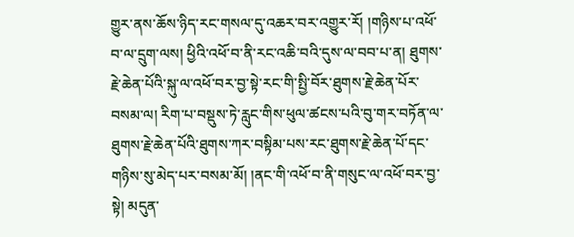གྱུར་ནས་ཆོས་ཉིད་རང་གསལ་དུ་འཆར་བར་འགྱུར་རོ། །གཉིས་པ་འཕོ་བ་ལ་དྲུག་ལས། ཕྱིའི་འཕོ་བ་ནི་རང་འཆི་བའི་དུས་ལ་བབ་པ་ན། ཐུགས་རྗེ་ཆེན་པོའི་སྐུ་ལ་འཕོ་བར་བྱ་སྟེ་རང་གི་སྤྱི་བོར་ཐུགས་རྗེ་ཆེན་པོར་བསམ་ལ། རིག་པ་བསྡུས་ཏེ་རླུང་གིས་ཕུལ་ཚངས་པའི་བུ་གར་བཏོན་ལ་ཐུགས་རྗེ་ཆེན་པོའི་ཐུགས་ཀར་བསྟིམ་པས་རང་ཐུགས་རྗེ་ཆེན་པོ་དང་གཉིས་སུ་མེད་པར་བསམ་མོ། །ནང་གི་འཕོ་བ་ནི་གསུང་ལ་འཕོ་བར་བྱ་སྟེ། མདུན་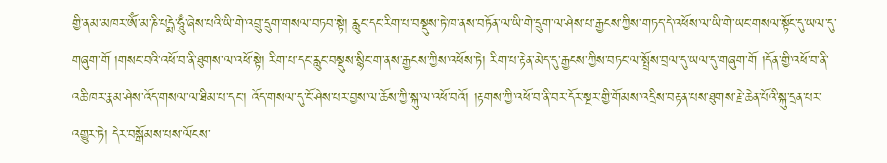གྱི་ནམ་མཁར་ཨོཾ་མ་ཎི་པདྨེ་ཧཱུྃ་ཞེས་པའི་ཡི་གེ་འབྲུ་དྲུག་གསལ་བཏབ་སྟེ། རླུང་དང་རིག་པ་བསྡུས་ཏེ་ཁ་ནས་བཏོན་ལ་ཡི་གེ་དྲུག་ལ་ཤེས་པ་རྒྱངས་ཀྱིས་གཏད་དེ་འཕོས་ལ་ཡི་གེ་ཡང་གསལ་སྟོང་དུ་ཡལ་དུ་གཞུག་གོ །གསང་བའི་འཕོ་བ་ནི་ཐུགས་ལ་འཕོ་སྟེ། རིག་པ་དང་རླུང་བསྡུས་སྙིང་ག་ནས་རྒྱངས་ཀྱིས་འཕོས་ཏེ། རིག་པ་རྟེན་མེད་དུ་རྒྱངས་ཀྱིས་བཏང་ལ་སྤྲོས་བྲལ་དུ་ཡལ་དུ་གཞུག་གོ །དོན་གྱི་འཕོ་བ་ནི་འཆི་ཁར་རྣམ་ཤེས་འོད་གསལ་ལ་ཐིམ་པ་དང་། འོད་གསལ་དུ་ངོ་ཤེས་པར་བྱས་ལ་ཆོས་ཀྱི་སྐུ་ལ་འཕོ་བའོ། །རྟགས་ཀྱི་འཕོ་བ་ནི་བར་དོར་སྔར་གྱི་གོམས་འདྲིས་བརྟན་པས་ཐུགས་རྗེ་ཆེན་པོའི་སྐུ་དྲན་པར་འགྱུར་ཏེ། དེར་བསྒོམས་པས་ལོངས་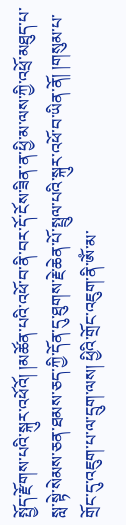སྤྱོད་རྫོགས་པའི་སྐུར་འཕོའོ། །མཚོན་པའི་འཕོ་བ་ནི་བར་དོ་ངོས་ཟིན་ན་ཕྱི་མ་ལས་ཀྱི་འཕྲོ་མཐུད་པ་སླ་སྟེ་སེམས་ཅན་ཐམས་ཅད་ཀྱི་དོན་དུ་ཐུགས་རྗེ་ཆེན་པོ་སྤྲུལ་པའི་སྐུར་འཕོ་བ་ཡིན་ནོ། །གསུམ་པ་གྲོང་དུ་འཇུག་པ་ལ་དྲུག་ལས། ཕྱིའི་གྲོང་འཇུག་ནི་ཨོཾ་མ་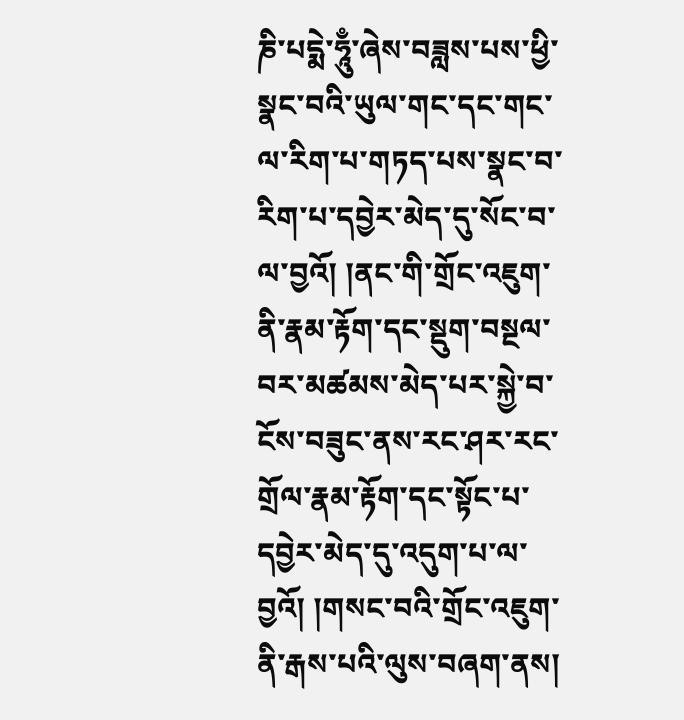ཎི་པདྨེ་ཧཱུྃ་ཞེས་བཟླས་པས་ཕྱི་སྣང་བའི་ཡུལ་གང་དང་གང་ལ་རིག་པ་གཏད་པས་སྣང་བ་རིག་པ་དབྱེར་མེད་དུ་སོང་བ་ལ་བྱའོ། །ནང་གི་གྲོང་འཇུག་ནི་རྣམ་རྟོག་དང་སྡུག་བསྔལ་བར་མཚམས་མེད་པར་སྐྱེ་བ་ངོས་བཟུང་ནས་རང་ཤར་རང་གྲོལ་རྣམ་རྟོག་དང་སྟོང་པ་དབྱེར་མེད་དུ་འདུག་པ་ལ་བྱའོ། །གསང་བའི་གྲོང་འཇུག་ནི་རྒས་པའི་ལུས་བཞག་ནས།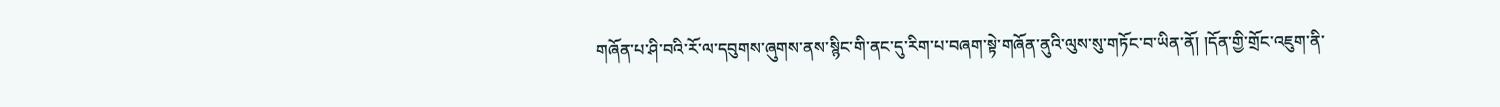གཞོན་པ་ཤི་བའི་རོ་ལ་དབུགས་ཞུགས་ནས་སྙིང་གི་ནང་དུ་རིག་པ་བཞག་སྟེ་གཞོན་ནུའི་ལུས་སུ་གཏོང་བ་ཡིན་ནོ། །དོན་གྱི་གྲོང་འཇུག་ནི་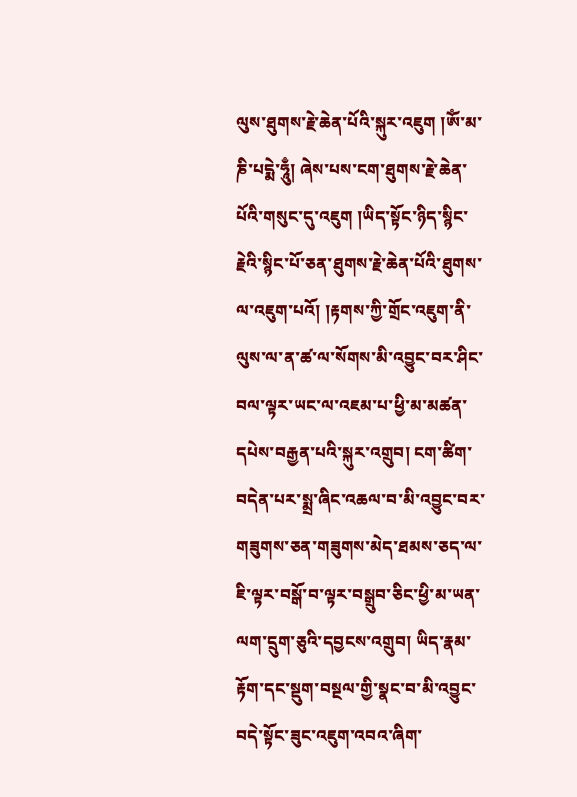ལུས་ཐུགས་རྗེ་ཆེན་པོའི་སྐུར་འཇུག །ཨོཾ་མ་ཎི་པདྨེ་ཧཱུྃ། ཞེས་པས་ངག་ཐུགས་རྗེ་ཆེན་པོའི་གསུང་དུ་འཇུག །ཡིད་སྟོང་ཉིད་སྙིང་རྗེའི་སྙིང་པོ་ཅན་ཐུགས་རྗེ་ཆེན་པོའི་ཐུགས་ལ་འཇུག་པའོ། །རྟགས་ཀྱི་གྲོང་འཇུག་ནི་ལུས་ལ་ན་ཚ་ལ་སོགས་མི་འབྱུང་བར་ཤིང་བལ་ལྟར་ཡང་ལ་འཇམ་པ་ཕྱི་མ་མཚན་དཔེས་བརྒྱན་པའི་སྐུར་འགྲུབ། ངག་ཚིག་བདེན་པར་སྨྲ་ཞིང་འཆལ་བ་མི་འབྱུང་བར་གཟུགས་ཅན་གཟུགས་མེད་ཐམས་ཅད་ལ་ཇི་ལྟར་བསྒོ་བ་ལྟར་བསྒྲུབ་ཅིང་ཕྱི་མ་ཡན་ལག་དྲུག་ཅུའི་དབྱངས་འགྲུབ། ཡིད་རྣམ་རྟོག་དང་སྡུག་བསྔལ་གྱི་སྣང་བ་མི་འབྱུང་བདེ་སྟོང་ཟུང་འཇུག་འབའ་ཞིག་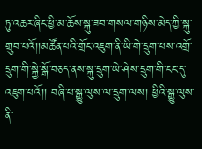ཏུ་འཆར་ཞིང་ཕྱི་མ་ཆོས་སྐུ་ཟབ་གསལ་གཉིས་མེད་ཀྱི་སྐུ་གྲུབ་པའོ།།མཚོན་པའི་གྲོང་འཇུག་ནི་ཡི་གེ་དྲུག་པས་འགྲོ་དྲུག་གི་སྐྱེ་སྒོ་བཅད་ནས་སྐུ་དྲུག་ཡེ་ཤེས་དྲུག་གི་ངང་དུ་འཇུག་པའོ།། བཞི་པ་སྒྱུ་ལུས་ལ་དྲུག་ལས། ཕྱིའི་སྒྱུ་ལུས་ནི་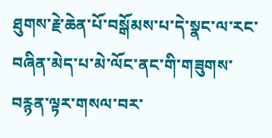ཐུགས་རྗེ་ཆེན་པོ་བསྒོམས་པ་དེ་སྣང་ལ་རང་བཞིན་མེད་པ་མེ་ལོང་ནང་གི་གཟུགས་བརྙན་ལྟར་གསལ་བར་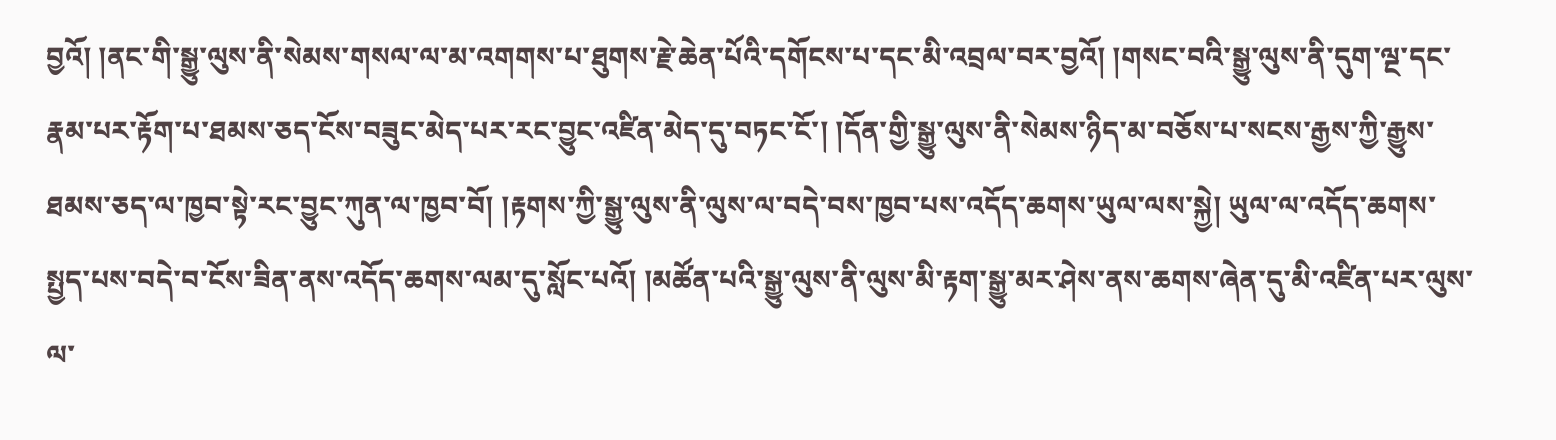བྱའོ། །ནང་གི་སྒྱུ་ལུས་ནི་སེམས་གསལ་ལ་མ་འགགས་པ་ཐུགས་རྗེ་ཆེན་པོའི་དགོངས་པ་དང་མི་འབྲལ་བར་བྱའོ། །གསང་བའི་སྒྱུ་ལུས་ནི་དུག་ལྔ་དང་རྣམ་པར་རྟོག་པ་ཐམས་ཅད་ངོས་བཟུང་མེད་པར་རང་བྱུང་འཛིན་མེད་དུ་བཏང་ངོ་། །དོན་གྱི་སྒྱུ་ལུས་ནི་སེམས་ཉིད་མ་བཅོས་པ་སངས་རྒྱས་ཀྱི་རྒྱུས་ཐམས་ཅད་ལ་ཁྱབ་སྟེ་རང་བྱུང་ཀུན་ལ་ཁྱབ་བོ། །རྟགས་ཀྱི་སྒྱུ་ལུས་ནི་ལུས་ལ་བདེ་བས་ཁྱབ་པས་འདོད་ཆགས་ཡུལ་ལས་སྐྱེ། ཡུལ་ལ་འདོད་ཆགས་སྤྱད་པས་བདེ་བ་ངོས་ཟིན་ནས་འདོད་ཆགས་ལམ་དུ་སློང་པའོ། །མཚོན་པའི་སྒྱུ་ལུས་ནི་ལུས་མི་རྟག་སྒྱུ་མར་ཤེས་ནས་ཆགས་ཞེན་དུ་མི་འཛིན་པར་ལུས་ལ་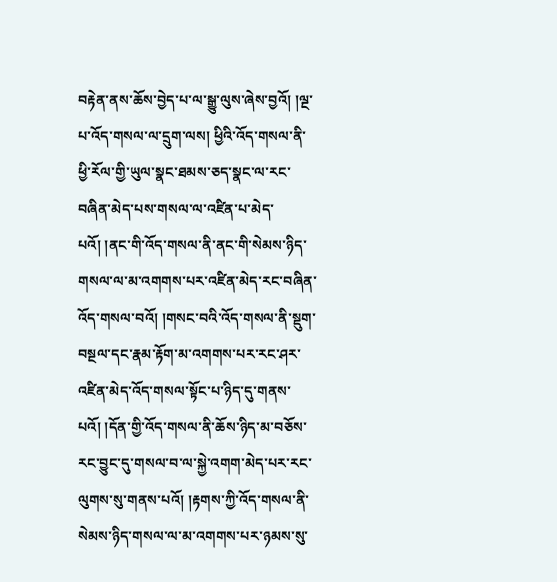བརྟེན་ནས་ཆོས་བྱེད་པ་ལ་སྒྱུ་ལུས་ཞེས་བྱའོ། །ལྔ་པ་འོད་གསལ་ལ་དྲུག་ལས། ཕྱིའི་འོད་གསལ་ནི་ཕྱི་རོལ་གྱི་ཡུལ་སྣང་ཐམས་ཅད་སྣང་ལ་རང་བཞིན་མེད་པས་གསལ་ལ་འཛིན་པ་མེད་པའོ། །ནང་གི་འོད་གསལ་ནི་ནང་གི་སེམས་ཉིད་གསལ་ལ་མ་འགགས་པར་འཛིན་མེད་རང་བཞིན་འོད་གསལ་བའོ། །གསང་བའི་འོད་གསལ་ནི་སྡུག་བསྔལ་དང་རྣམ་རྟོག་མ་འགགས་པར་རང་ཤར་འཛིན་མེད་འོད་གསལ་སྟོང་པ་ཉིད་དུ་གནས་པའོ། །དོན་གྱི་འོད་གསལ་ནི་ཆོས་ཉིད་མ་བཅོས་རང་བྱུང་དུ་གསལ་བ་ལ་སྐྱེ་འགག་མེད་པར་རང་ལུགས་སུ་གནས་པའོ། །རྟགས་ཀྱི་འོད་གསལ་ནི་སེམས་ཉིད་གསལ་ལ་མ་འགགས་པར་ཉམས་སུ་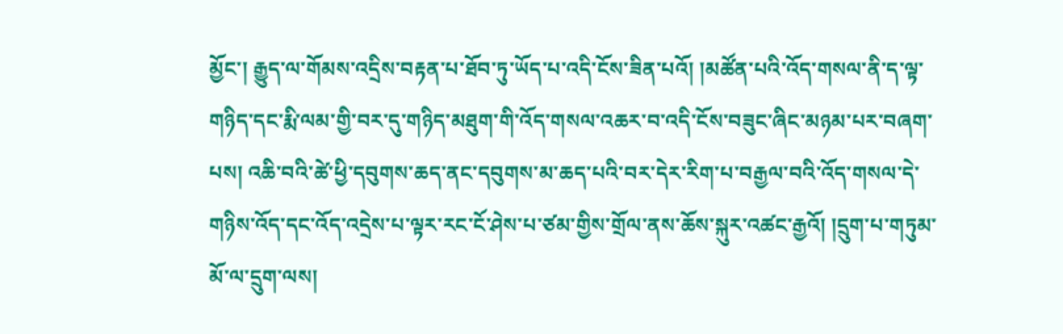མྱོང་། རྒྱུད་ལ་གོམས་འདྲིས་བརྟན་པ་ཐོབ་ཏུ་ཡོད་པ་འདི་ངོས་ཟིན་པའོ། །མཚོན་པའི་འོད་གསལ་ནི་ད་ལྟ་གཉིད་དང་རྨི་ལམ་གྱི་བར་དུ་གཉིད་མཐུག་གི་འོད་གསལ་འཆར་བ་འདི་ངོས་བཟུང་ཞིང་མཉམ་པར་བཞག་པས། འཆི་བའི་ཚེ་ཕྱི་དབུགས་ཆད་ནང་དབུགས་མ་ཆད་པའི་བར་དེར་རིག་པ་བརྒྱལ་བའི་འོད་གསལ་དེ་གཉིས་འོད་དང་འོད་འདྲེས་པ་ལྟར་རང་ངོ་ཤེས་པ་ཙམ་གྱིས་གྲོལ་ནས་ཆོས་སྐུར་འཚང་རྒྱའོ། །དྲུག་པ་གཏུམ་མོ་ལ་དྲུག་ལས།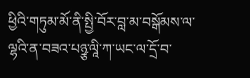ཕྱིའི་གཏུམ་མོ་ནི་སྤྱི་བོར་བླ་མ་བསྒོམས་ལ་ལྷའི་ན་བཟའ་པཉྩ་ལཱི་ཀ་ཡང་ལ་དྲོ་བ་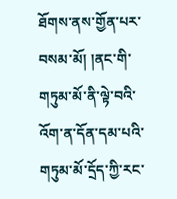ཐོགས་ནས་གྱོན་པར་བསམ་མོ། །ནང་གི་གཏུམ་མོ་ནི་ལྟེ་བའི་འོག་ན་དོན་དམ་པའི་གཏུམ་མོ་དྲོད་ཀྱི་རང་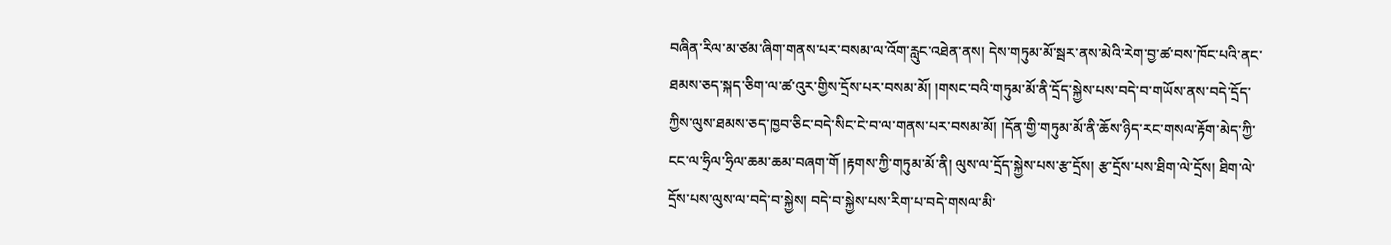བཞིན་རིལ་མ་ཙམ་ཞིག་གནས་པར་བསམ་ལ་འོག་རླུང་འཐེན་ནས། དེས་གཏུམ་མོ་སྦར་ནས་མེའི་རེག་བྱ་ཚ་བས་ཁོང་པའི་ནང་ཐམས་ཅད་སྐད་ཅིག་ལ་ཚ་འུར་གྱིས་དྲོས་པར་བསམ་མོ། །གསང་བའི་གཏུམ་མོ་ནི་དྲོད་སྐྱེས་པས་བདེ་བ་གཡོས་ནས་བདེ་དྲོད་ཀྱིས་ལུས་ཐམས་ཅད་ཁྱབ་ཅིང་བདེ་སིང་ངེ་བ་ལ་གནས་པར་བསམ་མོ། །དོན་གྱི་གཏུམ་མོ་ནི་ཆོས་ཉིད་རང་གསལ་རྟོག་མེད་ཀྱི་ངང་ལ་ཧྲིལ་ཧྲིལ་ཆམ་ཆམ་བཞག་གོ །རྟགས་ཀྱི་གཏུམ་མོ་ནི། ལུས་ལ་དྲོད་སྐྱེས་པས་རྩ་དྲོས། རྩ་དྲོས་པས་ཐིག་ལེ་དྲོས། ཐིག་ལེ་དྲོས་པས་ལུས་ལ་བདེ་བ་སྐྱེས། བདེ་བ་སྐྱེས་པས་རིག་པ་བདེ་གསལ་མི་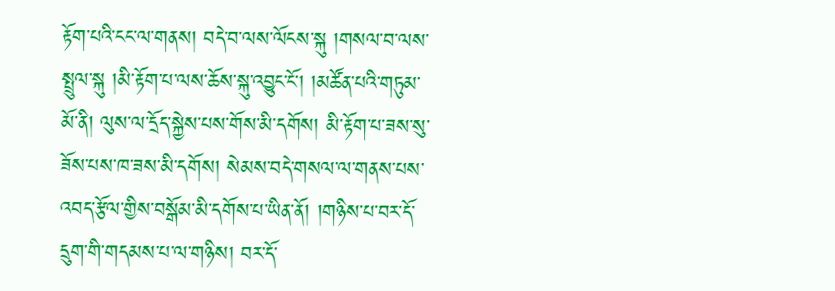རྟོག་པའི་ངང་ལ་གནས། བདེ་བ་ལས་ལོངས་སྐུ །གསལ་བ་ལས་སྤྲུལ་སྐུ །མི་རྟོག་པ་ལས་ཆོས་སྐུ་འབྱུང་ངོ་། །མཚོན་པའི་གཏུམ་མོ་ནི། ལུས་ལ་དྲོད་སྐྱེས་པས་གོས་མི་དགོས། མི་རྟོག་པ་ཟས་སུ་ཟོས་པས་ཁ་ཟས་མི་དགོས། སེམས་བདེ་གསལ་ལ་གནས་པས་འབད་རྩོལ་གྱིས་བསྒོམ་མི་དགོས་པ་ཡིན་ནོ། །གཉིས་པ་བར་དོ་དྲུག་གི་གདམས་པ་ལ་གཉིས། བར་དོ་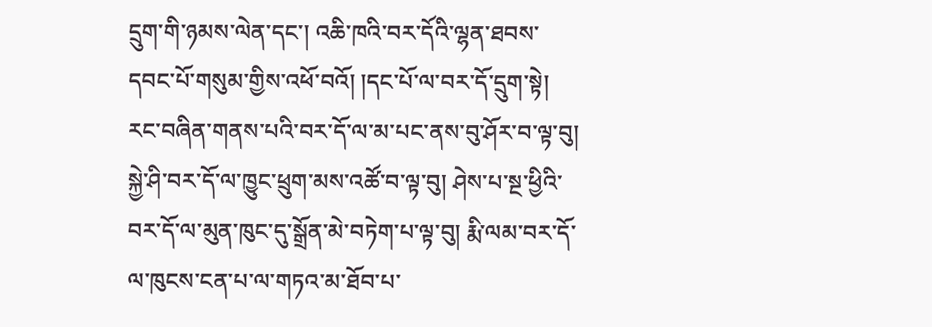དྲུག་གི་ཉམས་ལེན་དང་། འཆི་ཁའི་བར་དོའི་ལྷན་ཐབས་དབང་པོ་གསུམ་གྱིས་འཕོ་བའོ། །དང་པོ་ལ་བར་དོ་དྲུག་སྟེ། རང་བཞིན་གནས་པའི་བར་དོ་ལ་མ་པང་ནས་བུ་ཤོར་བ་ལྟ་བུ། སྐྱེ་ཤི་བར་དོ་ལ་ཁྱུང་ཕྲུག་མས་འཚོ་བ་ལྟ་བུ། ཤེས་པ་སྔ་ཕྱིའི་བར་དོ་ལ་མུན་ཁུང་དུ་སྒྲོན་མེ་བཏེག་པ་ལྟ་བུ། རྨི་ལམ་བར་དོ་ལ་ཁུངས་ངན་པ་ལ་གཏའ་མ་ཐོབ་པ་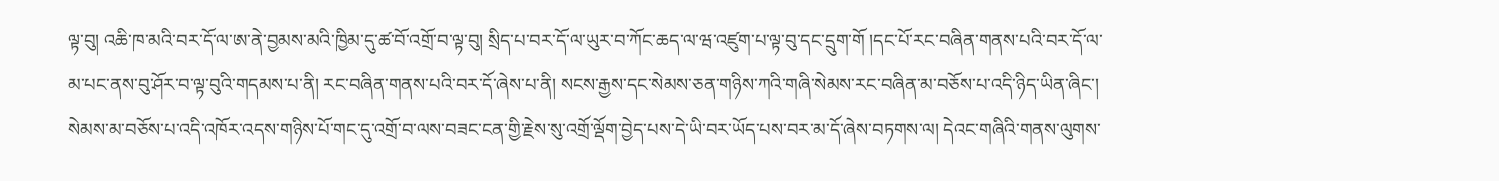ལྟ་བུ། འཆི་ཁ་མའི་བར་དོ་ལ་ཨ་ནེ་བྱམས་མའི་ཁྱིམ་དུ་ཚ་བོ་འགྲོ་བ་ལྟ་བུ། སྲིད་པ་བར་དོ་ལ་ཡུར་བ་ཀོང་ཆད་ལ་ཝ་འཛུག་པ་ལྟ་བུ་དང་དྲུག་གོ །དང་པོ་རང་བཞིན་གནས་པའི་བར་དོ་ལ་མ་པང་ནས་བུ་ཤོར་བ་ལྟ་བུའི་གདམས་པ་ནི། རང་བཞིན་གནས་པའི་བར་དོ་ཞེས་པ་ནི། སངས་རྒྱས་དང་སེམས་ཅན་གཉིས་ཀའི་གཞི་སེམས་རང་བཞིན་མ་བཅོས་པ་འདི་ཉིད་ཡིན་ཞིང་། སེམས་མ་བཅོས་པ་འདི་འཁོར་འདས་གཉིས་པོ་གང་དུ་འགྲོ་བ་ལས་བཟང་ངན་གྱི་རྗེས་སུ་འགྲོ་ལྡོག་བྱེད་པས་དེ་ཡི་བར་ཡོད་པས་བར་མ་དོ་ཞེས་བཏགས་ལ། དེའང་གཞིའི་གནས་ལུགས་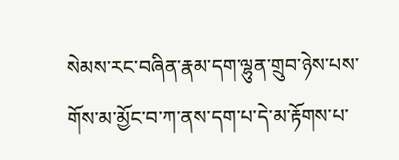སེམས་རང་བཞིན་རྣམ་དག་ལྷུན་གྲུབ་ཉེས་པས་གོས་མ་མྱོང་བ་ཀ་ནས་དག་པ་དེ་མ་རྟོགས་པ་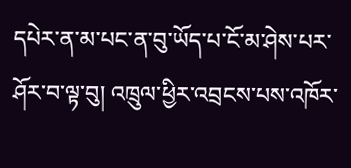དཔེར་ན་མ་པང་ན་བུ་ཡོད་པ་ངོ་མ་ཤེས་པར་ཤོར་བ་ལྟ་བུ། འཁྲུལ་ཕྱིར་འབྲངས་པས་འཁོར་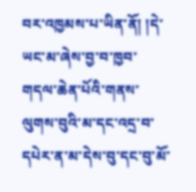བར་འཁྱམས་པ་ཡིན་ནོ། །དེ་ཡང་མ་ཞེས་བྱ་བ་ཁྱབ་གདལ་ཆེན་པོའི་གནས་ལུགས་བུའི་མ་དང་འདྲ་བ་དཔེར་ན་མ་དེས་བུ་དང་བུ་མོ་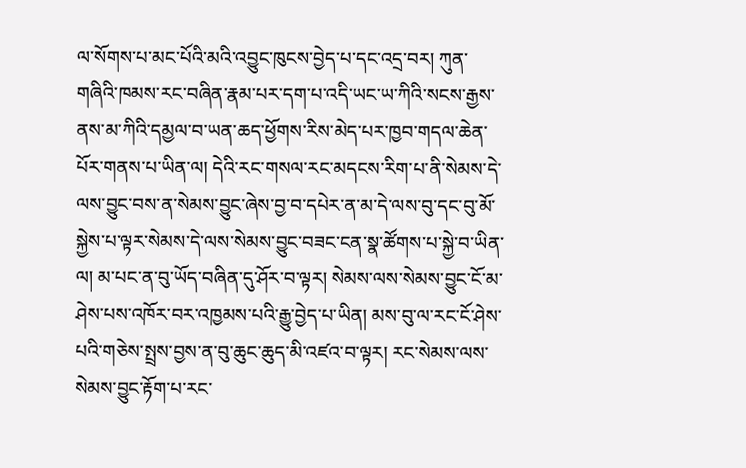ལ་སོགས་པ་མང་པོའི་མའི་འབྱུང་ཁུངས་བྱེད་པ་དང་འདྲ་བར། ཀུན་གཞིའི་ཁམས་རང་བཞིན་རྣམ་པར་དག་པ་འདི་ཡང་ཡ་ཀིའི་སངས་རྒྱས་ནས་མ་ཀིའི་དམྱལ་བ་ཡན་ཆད་ཕྱོགས་རིས་མེད་པར་ཁྱབ་གདལ་ཆེན་པོར་གནས་པ་ཡིན་ལ། དེའི་རང་གསལ་རང་མདངས་རིག་པ་ནི་སེམས་དེ་ལས་བྱུང་བས་ན་སེམས་བྱུང་ཞེས་བྱ་བ་དཔེར་ན་མ་དེ་ལས་བུ་དང་བུ་མོ་སྐྱེས་པ་ལྟར་སེམས་དེ་ལས་སེམས་བྱུང་བཟང་ངན་སྣ་ཚོགས་པ་སྐྱེ་བ་ཡིན་ལ། མ་པང་ན་བུ་ཡོད་བཞིན་དུ་ཤོར་བ་ལྟར། སེམས་ལས་སེམས་བྱུང་ངོ་མ་ཤེས་པས་འཁོར་བར་འཁྱམས་པའི་རྒྱུ་བྱེད་པ་ཡིན། མས་བུ་ལ་རང་ངོ་ཤེས་པའི་གཅེས་སྤྲས་བྱས་ན་བུ་ཆུང་ཆུད་མི་འཛའ་བ་ལྟར། རང་སེམས་ལས་སེམས་བྱུང་རྟོག་པ་རང་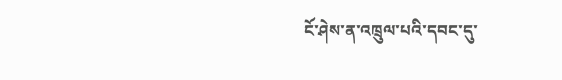ངོ་ཤེས་ན་འཁྲུལ་པའི་དབང་དུ་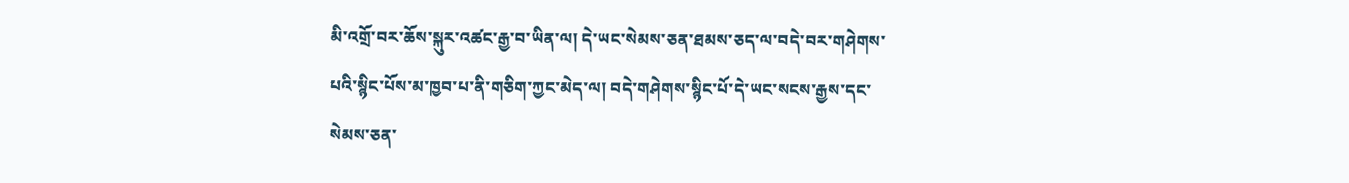མི་འགྲོ་བར་ཆོས་སྐུར་འཚང་རྒྱ་བ་ཡིན་ལ། དེ་ཡང་སེམས་ཅན་ཐམས་ཅད་ལ་བདེ་བར་གཤེགས་པའི་སྙིང་པོས་མ་ཁྱབ་པ་ནི་གཅིག་ཀྱང་མེད་ལ། བདེ་གཤེགས་སྙིང་པོ་དེ་ཡང་སངས་རྒྱས་དང་སེམས་ཅན་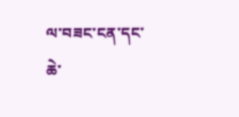ལ་བཟང་ངན་དང་ཆེ་